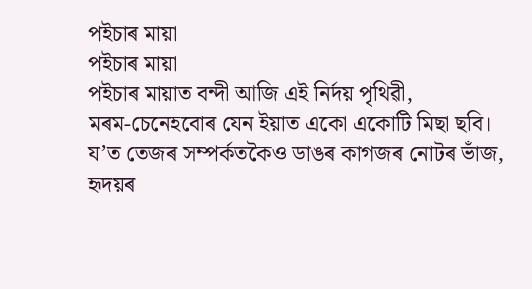পইচাৰ মায়া
পইচাৰ মায়া
পইচাৰ মায়াত বন্দী আজি এই নিৰ্দয় পৃথিৱী,
মৰম-চেনেহবোৰ যেন ইয়াত একো একোটি মিছা ছবি।
য’ত তেজৰ সম্পৰ্কতকৈও ডাঙৰ কাগজৰ নোটৰ ভাঁজ,
হৃদয়ৰ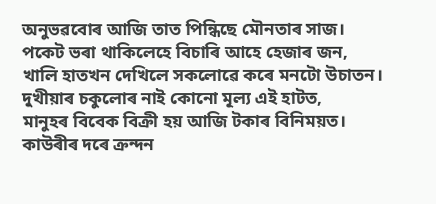অনুভৱবোৰ আজি তাত পিন্ধিছে মৌনতাৰ সাজ।
পকেট ভৰা থাকিলেহে বিচাৰি আহে হেজাৰ জন,
খালি হাতখন দেখিলে সকলোৱে কৰে মনটো উচাতন।
দুখীয়াৰ চকুলোৰ নাই কোনো মূল্য এই হাটত,
মানুহৰ বিবেক বিক্ৰী হয় আজি টকাৰ বিনিময়ত।
কাউৰীৰ দৰে ক্ৰন্দন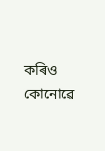কৰিও কোনোৱে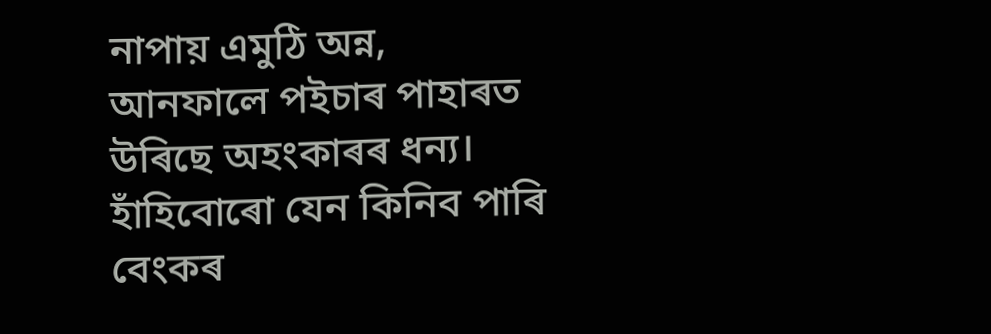নাপায় এমুঠি অন্ন,
আনফালে পইচাৰ পাহাৰত উৰিছে অহংকাৰৰ ধন্য।
হাঁহিবোৰো যেন কিনিব পাৰি বেংকৰ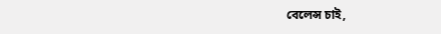বেলেন্স চাই,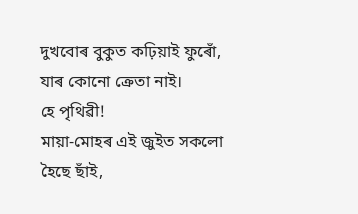দুখবোৰ বুকুত কঢ়িয়াই ফুৰোঁ, যাৰ কোনো ক্ৰেতা নাই।
হে পৃথিৱী!
মায়া-মোহৰ এই জুইত সকলো হৈছে ছাঁই,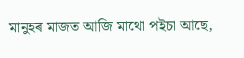মানুহৰ মাজত আজি মাথো পইচা আছে,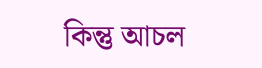কিন্তু আচল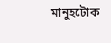মানুহটোক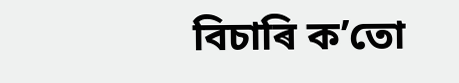বিচাৰি ক’তো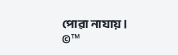পোৱা নাযায়।
©™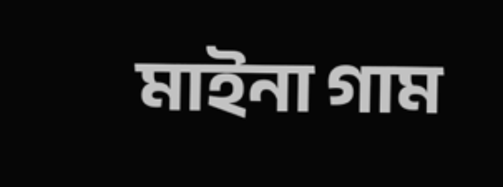মাইনা গাম